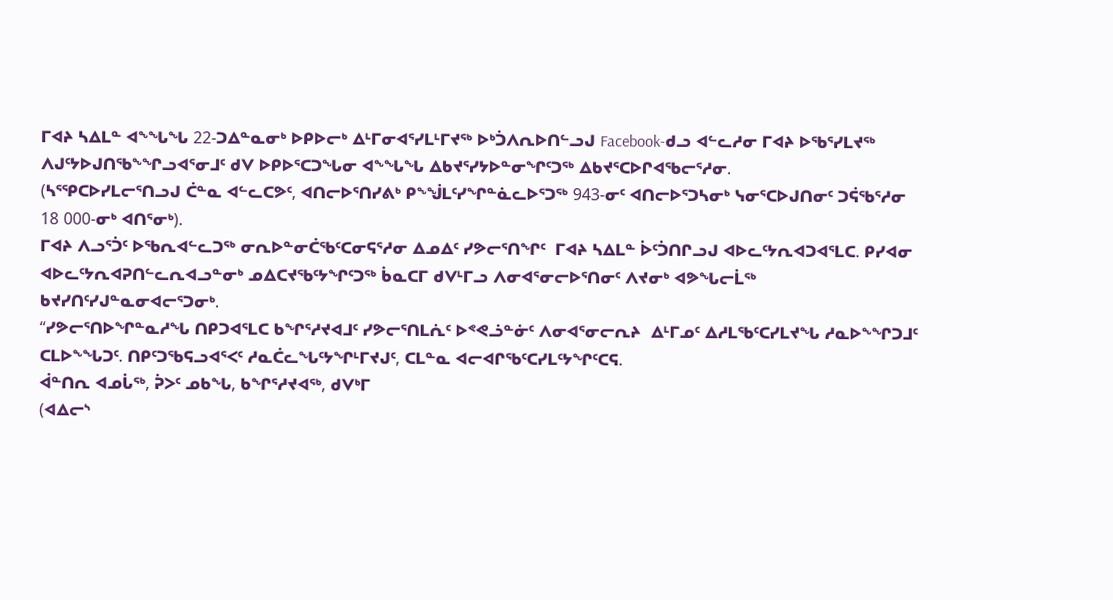ᒥᐊᔨ ᓴᐃᒪᓐ ᐊᖕᖓᖓ 22-ᑐᐃᓐᓇᓂᒃ ᐅᑭᐅᓕᒃ ᐃᒻᒥᓂᐊᕐᓯᒪᒻᒥᔪᖅ ᐅᒃᑑᐱᕆᐅᑎᓪᓗᒍ Facebook-ᑯᓗ ᐊᓪᓚᓱᓂ ᒥᐊᔨ ᐅᖃᕐᓯᒪᔪᖅ ᐱᒍᑦᔭᐅᒍᑎᖃᖕᖏᓗᐊᕐᓂᒧᑦ ᑯᐯ ᐅᑭᐅᕐᑕᑐᖓᓂ ᐊᖕᖓᖓ ᐃᑲᔪᕐᓯᔭᐅᓐᓂᖏᑦᑐᖅ ᐃᑲᔪᕐᑕᐅᒋᐊᖃᓕᕐᓱᓂ.
(ᓴᕐᕿᑕᐅᓯᒪᓕᕐᑎᓗᒍ ᑖᓐᓇ ᐊᓪᓚᑕᕗᑦ, ᐊᑎᓕᐅᕐᑎᓯᕕᒃ ᑭᖕᖒᒪᑦᓯᖏᓐᓈᓚᐅᕐᑐᖅ 943-ᓂᑦ ᐊᑎᓕᐅᕐᑐᓴᓂᒃ ᓭᓂᕐᑕᐅᒍᑎᓂᑦ ᑐᕌᖃᕐᓱᓂ 18 000-ᓂᒃ ᐊᑎᕐᓂᒃ).
ᒥᐊᔨ ᐱᓗᕐᑑᑦ ᐅᖃᕆᐊᓪᓚᑐᖅ ᓂᕆᐅᓐᓂᑖᖃᑦᑕᓂᕋᕐᓱᓂ ᐃᓄᐃᑦ ᓯᕗᓕᕐᑎᖏᑦ  ᒥᐊᔨ ᓴᐃᒪᓐ ᐆᑦᑑᑎᒋᓗᒍ ᐊᐅᓚᑦᔭᕆᐊᑐᐊᕐᒪᑕ. ᑭᓯᐊᓂ ᐊᐅᓚᑦᔭᕆᐊᕈᑎᓪᓚᕆᐊᓗᓐᓂᒃ ᓄᐃᑕᔪᖃᑦᔭᖏᑦᑐᖅ ᑳᓇᑕᒥ ᑯᐯᒻᒥᓗ ᐱᓂᐊᕐᓂᓕᐅᕐᑎᓂᑦ ᐱᔪᓂᒃ ᐊᕗᖓᓕᒫᖅ ᑲᔪᓯᑎᑦᓯᒍᓐᓇᓂᐊᓕᕐᑐᓂᒃ.
“ᓯᕗᓕᕐᑎᐅᖏᓐᓇᓱᖓ ᑎᑭᑐᐊᕐᒪᑕ ᑲᖏᕐᓱᔪᐊᒧᑦ ᓯᕗᓕᕐᑎᒪᕇᑦ ᐅᕝᕙᓘᓐᓃᑦ ᐱᓂᐊᕐᓂᓕᕆᔨ  ᐃᒻᒥᓄᑦ ᐃᓱᒪᖃᑦᑕᓯᒪᔪᖓ ᓱᓇᐅᖕᖏᑐᒧᑦ ᑕᒪᐅᖕᖓᑐᑦ. ᑎᑭᑦᑐᖃᕋᓗᐊᕐᐸᑦ ᓱᓇᑖᓚᖓᑦᔭᖏᒻᒥᔪᒍᑦ, ᑕᒪᓐᓇ ᐊᓕᐊᒋᖃᑦᑕᓯᒪᑦᔭᖏᑦᑕᕋ.
ᐋᓐᑎᕆ ᐊᓄᒑᖅ, ᕉᐳᑦ ᓄᑲᖓ, ᑲᖏᕐᓱᔪᐊᖅ, ᑯᐯᒃᒥ
(ᐊᐃᓕᔅ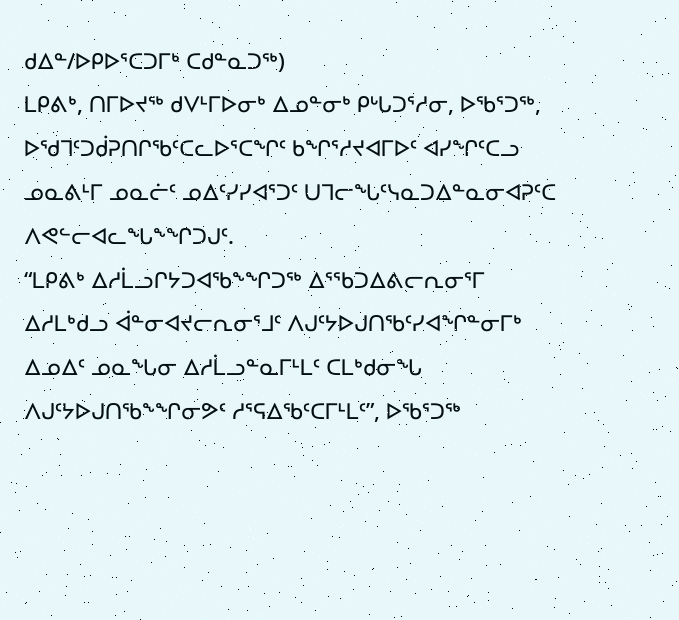ᑯᐃᓐ/ᐅᑭᐅᕐᑕᑐᒥᒃ ᑕᑯᓐᓇᑐᖅ)
ᒪᑭᕕᒃ, ᑎᒥᐅᔪᖅ ᑯᐯᒻᒥᐅᓂᒃ ᐃᓄᓐᓂᒃ ᑭᒡᒐᑐᕐᓱᓂ, ᐅᖃᕐᑐᖅ, ᐅᖁᒣᑦᑐᑰᕈᑎᒋᖃᑦᑕᓚᐅᕐᑕᖏᑦ ᑲᖏᕐᓱᔪᐊᒥᐅᑦ ᐊᓯᖏᑦᑕᓗ ᓄᓇᕕᒻᒥ ᓄᓇᓖᑦ ᓄᐃᑦᓯᓯᐊᕐᑐᑦ ᑌᒣᓕᖓᑦᓭᓇᑐᐃᓐᓇᓂᐊᕈᑦᑕ ᐱᕙᓪᓕᐊᓚᖓᖕᖏᑐᒍᑦ.
“ᒪᑭᕕᒃ ᐃᓱᒫᓗᒋᔭᑐᐊᖃᖕᖏᑐᖅ ᐃᕐᕐᑲᑐᐃᕕᓕᕆᓂᕐᒥ ᐃᓱᒪᒃᑯᓗ ᐋᓐᓂᐊᔪᓕᕆᓂᕐᒧᑦ ᐱᒍᑦᔭᐅᒍᑎᖃᑦᓯᐊᖏᓐᓂᒥᒃ ᐃᓄᐃᑦ ᓄᓇᖓᓂ ᐃᓱᒫᓗᓐᓇᒥᒻᒪᑦ ᑕᒪᒃᑯᓂᖓ ᐱᒍᑦᔭᐅᒍᑎᖃᖕᖏᓂᕗᑦ ᓱᕐᕋᐃᖃᑦᑕᒥᒻᒪᑦ”, ᐅᖃᕐᑐᖅ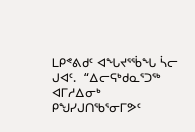ᒪᑭᕝᕕᑯᑦ ᐊᖓᔪᕐᖄᖓ ᓵᓕ ᒍᐊᑦ.  “ᐃᓕᕋᒃᑯᓇᕐᑐᖅ ᐊᒥᓱᐃᓂᒃ ᑭᖑᓯᒍᑎᖃᕐᓂᒥᕗᑦ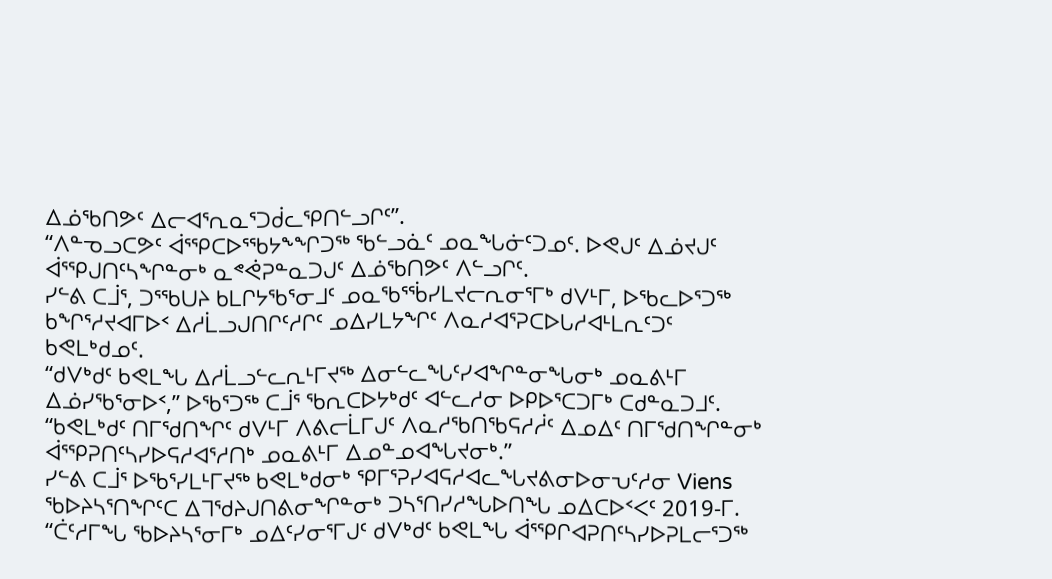ᐃᓅᖃᑎᕗᑦ ᐃᓕᐊᕐᕆᓇᕐᑐᑰᓚᕿᑎᓪᓗᒋᑦ”.
“ᐱᓐᓀᓗᑕᕗᑦ ᐋᕐᕿᑕᐅᕐᖃᔭᖕᖏᑐᖅ ᖃᓪᓗᓈᑦ ᓄᓇᖓᓃᑦᑐᓄᑦ. ᐅᕙᒍᑦ ᐃᓅᔪᒍᑦ ᐋᕐᕐᑭᒍᑎᑦᓴᖏᓐᓂᒃ ᓇᕝᕚᕈᓐᓇᑐᒍᑦ ᐃᓅᖃᑎᕗᑦ ᐱᓪᓗᒋᑦ.
ᓯᓪᕕ ᑕᒨᕐ, ᑐᕐᖃᑌᔨ ᑲᒪᒋᔭᖃᕐᓂᒧᑦ ᓄᓇᖃᕐᖄᓯᒪᔪᓕᕆᓂᕐᒥᒃ ᑯᐯᒻᒥ, ᐅᖃᓚᐅᕐᑐᖅ ᑲᖏᕐᓱᔪᐊᒥᐅᑉ ᐃᓱᒫᓗᒍᑎᒋᑦᓱᒋᑦ ᓄᐃᓯᒪᔭᖏᑦ ᐱᓇᓱᐊᕐᕈᑕᐅᒐᓱᐊᒻᒪᕆᑦᑐᑦ ᑲᕙᒪᒃᑯᓄᑦ.
“ᑯᐯᒃᑯᑦ ᑲᕙᒪᖓ ᐃᓱᒫᓗᓪᓚᕆᒻᒥᔪᖅ ᐃᓂᓪᓚᖓᑦᓯᐊᖏᓐᓂᖓᓂᒃ ᓄᓇᕕᒻᒥ ᐃᓅᓯᖃᕐᓂᐅᑉ,” ᐅᖃᕐᑐᖅ ᑕᒨᕐ ᖃᕆᑕᐅᔭᒃᑯᑦ ᐊᓪᓚᓱᓂ ᐅᑭᐅᕐᑕᑐᒥᒃ ᑕᑯᓐᓇᑐᒧᑦ.  “ᑲᕙᒪᒃᑯᑦ ᑎᒥᖁᑎᖏᑦ ᑯᐯᒻᒥ ᐱᕕᓕᒫᒥᒍᑦ ᐱᓇᓱᖃᑎᖃᕋᓱᓲᑦ ᐃᓄᐃᑦ ᑎᒥᖁᑎᖏᓐᓂᒃ ᐋᕐᕐᑭᕈᑎᑦᓴᓯᐅᕋᓱᐊᕐᓱᑎᒃ ᓄᓇᕕᒻᒥ ᐃᓄᓐᓄᐊᖓᔪᓂᒃ.”
ᓯᓪᕕ ᑕᒨᕐ ᐅᖃᕐᓯᒪᒻᒥᔪᖅ ᑲᕙᒪᒃᑯᓂᒃ ᕿᒥᕐᕈᓯᐊᕋᓱᐊᓚᖓᔪᕕᓂᐅᓂᕃᑦᓱᓂ Viens ᖃᐅᔨᓴᕐᑎᖏᑦᑕ ᐃᒣᖁᔨᒍᑎᕕᓂᖏᓐᓂᒃ ᑐᓴᕐᑎᓯᓱᖓᐅᑎᖓ ᓄᐃᑕᐅᑉᐸᑦ 2019-ᒥ.
“ᑖᑦᓱᒥᖓ ᖃᐅᔨᓴᕐᓂᒥᒃ ᓄᐃᑦᓯᓂᕐᒥᒍᑦ ᑯᐯᒃᑯᑦ ᑲᕙᒪᖓ ᐋᕐᕐᑭᒋᐊᕈᑎᑦᓴᓯᐅᕈᒪᓕᕐᑐᖅ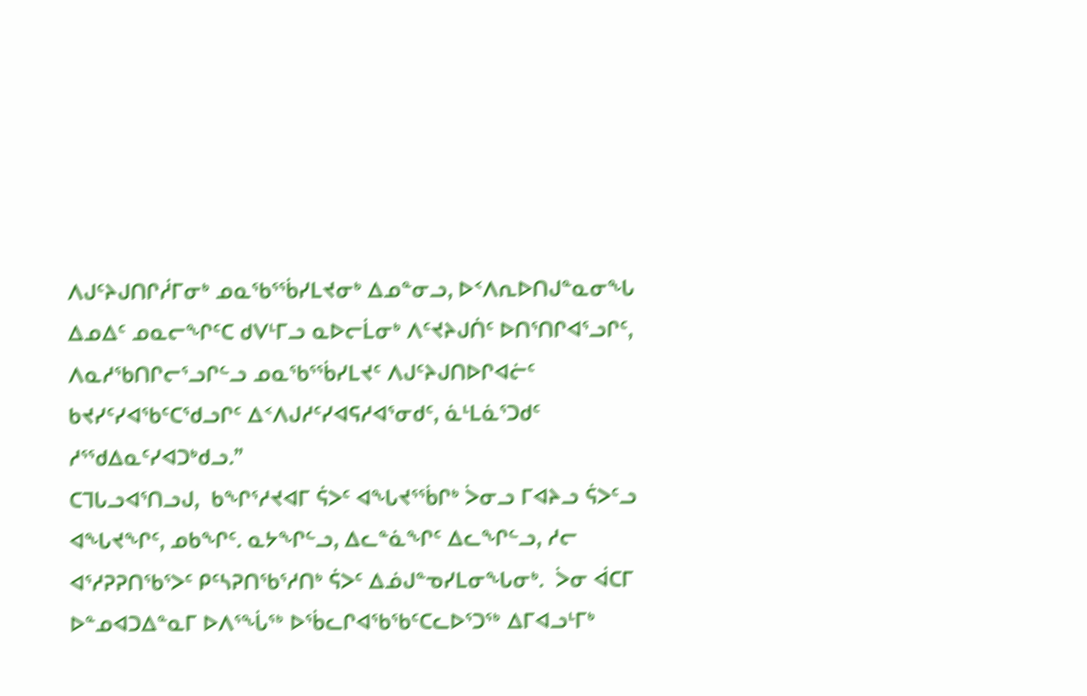ᐱᒍᑦᔨᒍᑎᒋᓲᒥᓂᒃ ᓄᓇᖃᕐᖄᓯᒪᔪᓂᒃ ᐃᓄᓐᓂᓗ, ᐅᑉᐱᕆᐅᑎᒍᓐᓇᓂᖓ ᐃᓄᐃᑦ ᓄᓇᓕᖏᑦᑕ ᑯᐯᒻᒥᓗ ᓇᐅᓕᒫᓂᒃ ᐱᑦᔪᔨᒍᑏᑦ ᐅᑎᕐᑎᒋᐊᕐᓗᒋᑦ, ᐱᓇᓱᖃᑎᒋᓕᕐᓗᒋᓪᓗ ᓄᓇᖃᕐᖄᓯᒪᔪᑦ ᐱᒍᑦᔨᒍᑎᐅᒋᐊᓖᑦ ᑲᔪᓯᑦᓯᐊᖃᑦᑕᖁᓗᒋᑦ ᐃᑉᐱᒍᓱᑦᓯᐊᕋᓱᐊᕐᓂᑯᑦ, ᓈᒻᒪᓈᕐᑐᑯᑦ ᓱᕐᖁᐃᓇᑦᓯᐊᑐᒃᑯᓗ.”
ᑕᒣᒐᓗᐊᕐᑎᓗᒍ,  ᑲᖏᕐᓱᔪᐊᒥ ᕌᐳᑦ ᐊᖓᔪᕐᖄᒋᒃ ᐴᓂᓗ ᒥᐊᔨᓗ ᕌᐳᑦᓗ ᐊᖓᔪᖏᑦ, ᓄᑲᖏᑦ. ᓇᔭᖏᓪᓗ, ᐃᓚᓐᓈᖏᑦ ᐃᓚᖏᓪᓗ, ᓱᓕ ᐊᕐᓱᕈᕈᑎᖃᕐᐳᑦ ᑭᑦᓴᕈᑎᖃᕐᓱᑎᒃ ᕌᐳᑦ ᐃᓅᒍᓐᓀᓯᒪᓂᖓᓂᒃ.  ᐴᓂ ᐋᑕᒥ ᐅᓐᓄᐊᑐᐃᓐᓇᒥ ᐅᐱᕐᖔᖅ ᐅᖄᓚᒋᐊᖃᖃᑦᑕᓚᐅᕐᑐᖅ ᐃᒥᐊᓗᒻᒥᒃ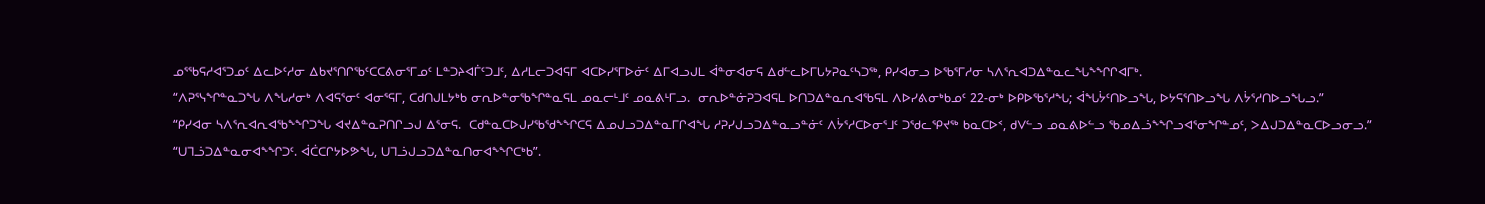ᓄᕐᕐᑲᕋᓱᐊᕐᑐᓄᑦ ᐃᓚᐅᑦᓱᓂ ᐃᑲᔪᕐᑎᒋᖃᑦᑕᑕᕕᓂᕐᒥᓄᑦ ᒪᓐᑐᔨᐊᒦᑦᑐᒧᑦ, ᐃᓱᒪᓕᑐᐊᕋᒥ ᐊᑕᐅᓯᕐᒥᐅᓃᑦ ᐃᒥᐊᓗᒍᒪ ᐋᓐᓂᐊᓂᕋ ᐃᑯᓪᓚᐅᒥᒐᔭᕈᓇᑦᓴᑐᖅ, ᑭᓯᐊᓂᓗ ᐅᖃᕐᒥᓱᓂ ᓴᐱᕐᕆᐊᑐᐃᓐᓇᓚᖓᖕᖏᒋᐊᒥᒃ.
“ᐱᕈᕐᓭᖏᓐᓇᑐᖓ ᐱᖓᓱᓂᒃ ᐱᐊᕋᕐᓂᑦ ᐊᓂᕐᕋᒥ, ᑕᑯᑎᒍᒪᔭᒃᑲ ᓂᕆᐅᓐᓂᖃᖏᓐᓇᕋᒪ ᓄᓇᓕᒻᒧᑦ ᓄᓇᕕᒻᒥᓗ.  ᓂᕆᐅᓐᓃᕈᑐᐊᕋᒪ ᐅᑎᑐᐃᓐᓇᕆᐊᖃᕋᒪ ᐱᐅᓯᕕᓂᒃᑲᓄᑦ 22-ᓂᒃ ᐅᑭᐅᖃᕐᓱᖓ; ᐋᖓᔮᑦᑎᐅᓗᖓ, ᐅᔭᕋᕐᑎᐅᓗᖓ ᐱᔮᕐᓱᑎᐅᓗᖓᓗ.”
“ᑭᓯᐊᓂ ᓴᐱᕐᕆᐊᕆᐊᖃᖕᖏᑐᖓ ᐊᔪᐃᓐᓇᕈᑎᒋᓗᒍ ᐃᕐᓂᕋ.  ᑕᑯᓐᓇᑕᐅᒍᓯᖃᖁᖕᖏᑕᕋ ᐃᓄᒍᓗᑐᐃᓐᓇᒥᒋᐊᖓ ᓱᕈᓯᒍᓗᑐᐃᓐᓇᓗᓐᓃᑦ ᐱᔮᕐᓱᑕᐅᓂᕐᒧᑦ ᑐᖁᓚᕿᔪᖅ ᑲᓇᑕᐅᑉ, ᑯᐯᓪᓗ ᓄᓇᕕᐅᓪᓗ ᖃᓄᐃᓘᖕᖏᓗᐊᕐᓂᖏᓐᓄᑦ, ᐳᐃᒍᑐᐃᓐᓇᑕᐅᓗᓂᓗ.”
“ᑌᒣᓘᑐᐃᓐᓇᓂᐊᖕᖏᑐᑦ. ᐋᑖᑕᒋᔭᐅᕗᖓ, ᑌᒣᓘᒍᓗᑐᐃᓐᓇᑎᓂᐊᖕᖏᑕᒃᑲ”.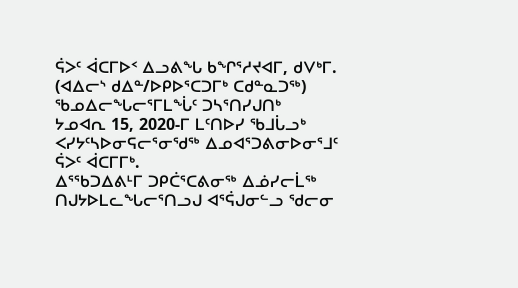ᕌᐳᑦ ᐋᑕᒥᐅᑉ ᐃᓗᕕᖓ ᑲᖏᕐᓱᔪᐊᒥ, ᑯᐯᒃᒥ.
(ᐊᐃᓕᔅ ᑯᐃᓐ/ᐅᑭᐅᕐᑕᑐᒥᒃ ᑕᑯᓐᓇᑐᖅ)
ᖃᓄᐃᓕᖓᓕᕐᒥᒪᖔᑦ ᑐᓴᕐᑎᓯᒍᑎᒃ
ᔭᓄᐊᕆ 15, 2020-ᒥ ᒪᑦᑎᐅᓯ ᖃᒧᒑᓗᒃ ᐸᓯᔭᑦᓴᐅᓂᕋᓕᕐᓂᖁᖅ ᐃᓄᐊᕐᑐᕕᓂᐅᓂᕐᒧᑦ ᕌᐳᑦ ᐋᑕᒥᒥᒃ.
ᐃᕐᕐᑲᑐᐃᕕᒻᒥ ᑐᑭᑖᕐᑕᕕᓂᖅ ᐃᓅᓯᓕᒫᖅ ᑎᒍᔭᐅᒪᓚᖓᓕᕐᑎᓗᒍ ᐊᕐᕌᒍᓂᓪᓗ ᖁᓕᓂ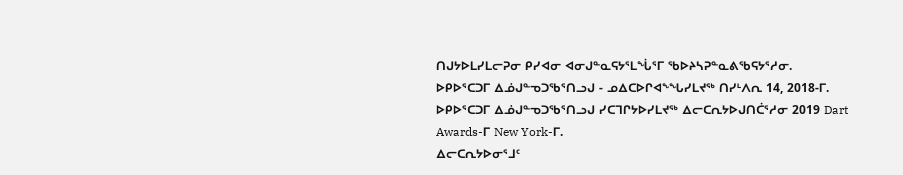ᑎᒍᔭᐅᒪᓯᒪᓕᕈᓂ ᑭᓯᐊᓂ ᐊᓂᒍᓐᓇᕋᔭᕐᒪᖔᕐᒥ ᖃᐅᔨᓴᕈᓐᓇᕕᖃᕋᔭᕐᓱᓂ.
ᐅᑭᐅᕐᑕᑐᒥ ᐃᓅᒍᓐᓀᑐᖃᕐᑎᓗᒍ - ᓄᐃᑕᐅᒋᐊᖕᖓᓯᒪᔪᖅ ᑎᓯᒻᐱᕆ 14, 2018-ᒥ.
ᐅᑭᐅᕐᑕᑐᒥ ᐃᓅᒍᓐᓀᑐᖃᕐᑎᓗᒍ ᓯᑕᒣᒋᔭᐅᓯᒪᔪᖅ ᐃᓕᑕᕆᔭᐅᒍᑎᑖᕐᓱᓂ 2019 Dart Awards-ᒥ New York-ᒥ.
ᐃᓕᑕᕆᔭᐅᓂᕐᒧᑦ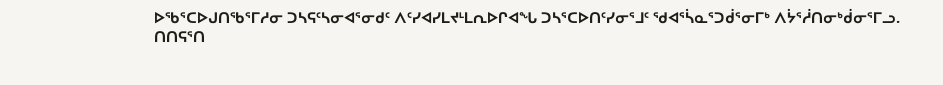ᐅᖃᕐᑕᐅᒍᑎᖃᕐᒥᓱᓂ ᑐᓴᕋᑦᓴᓂᐊᕐᓂᑯᑦ ᐱᑦᓯᐊᓯᒪᔪᒻᒪᕆᐅᒋᐊᖓ ᑐᓴᕐᑕᐅᑎᑦᓯᓂᕐᒧᑦ ᖁᐊᕐᓵᓇᕐᑐᑰᕐᓂᒥᒃ ᐱᔮᕐᓲᑎᓂᒃᑰᓂᕐᒥᓗ.
ᑎᑎᕋᕐᑎ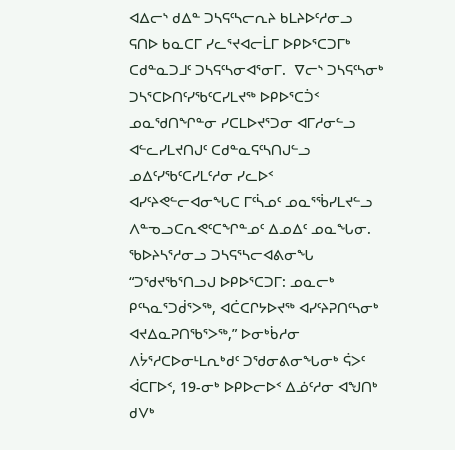ᐊᐃᓕᔅ ᑯᐃᓐ ᑐᓴᕋᑦᓴᓕᕆᔨ ᑲᒪᔨᐅᑦᓱᓂᓗ ᕋᑎᐅ ᑲᓇᑕᒥ ᓯᓚᕐᔪᐊᓕᒫᒥ ᐅᑭᐅᕐᑕᑐᒥᒃ ᑕᑯᓐᓇᑐᒧᑦ ᑐᓴᕋᑦᓴᓂᐊᕐᓂᒥ.  ᐁᓕᔅ ᑐᓴᕋᑦᓴᓂᒃ ᑐᓴᕐᑕᐅᑎᑦᓯᖃᑦᑕᓯᒪᔪᖅ ᐅᑭᐅᕐᑕᑑᑉ ᓄᓇᖁᑎᖏᓐᓂ ᓯᑕᒪᐅᔪᕐᑐᓂ ᐊᒥᓱᓂᓪᓗ ᐊᓪᓚᓯᒪᔪᑎᒍᑦ ᑕᑯᓐᓇᕋᑦᓴᑎᒍᓪᓗ ᓄᐃᑦᓯᖃᑦᑕᓯᒪᑦᓱᓂ ᓯᓚᐅᑉ ᐊᓯᑦᔨᕙᓪᓕᐊᓂᖓᑕ ᒥᑦᓵᓄᑦ ᓄᓇᕐᖄᓯᒪᔪᓪᓗ ᐱᓐᓀᓗᑕᕆᕙᑦᑕᖏᓐᓄᑦ ᐃᓄᐃᑦ ᓄᓇᖓᓂ.
ᖃᐅᔨᓴᕐᓱᓂᓗ ᑐᓴᕋᕐᓴᓕᐊᕕᓂᖓ “ᑐᖁᔪᖃᕐᑎᓗᒍ ᐅᑭᐅᕐᑕᑐᒥ: ᓄᓇᓕᒃ ᑭᑦᓴᓇᕐᑐᑰᕐᐳᖅ, ᐊᑖᑕᒋᔭᐅᔪᖅ ᐊᓯᑦᔨᕈᑎᑦᓴᓂᒃ ᐊᔪᐃᓇᕈᑎᖃᕐᐳᖅ,” ᐅᓂᒃᑳᓱᓂ ᐱᔮᕐᓱᑕᐅᓂᒻᒪᕆᒃᑯᑦ ᑐᖁᓂᕕᓂᖓᓂᒃ ᕌᐳᑦ ᐋᑕᒥᐅᑉ, 19-ᓂᒃ ᐅᑭᐅᓕᐅᑉ ᐃᓅᑦᓱᓂ ᐊᖑᑎᒃ ᑯᐯᒃ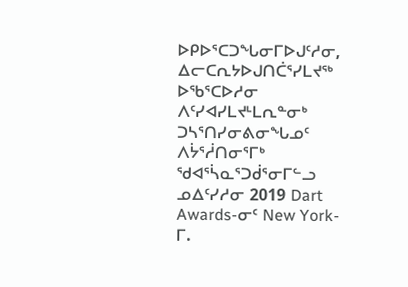ᐅᑭᐅᕐᑕᑐᖓᓂᒥᐅᒍᑦᓱᓂ, ᐃᓕᑕᕆᔭᐅᒍᑎᑖᕐᓯᒪᔪᖅ ᐅᖃᕐᑕᐅᓱᓂ ᐱᑦᓯᐊᓯᒪᔪᒻᒪᕆᓐᓂᒃ ᑐᓴᕐᑎᓯᓂᕕᓂᖓᓄᑦ ᐱᔮᕐᓲᑎᓂᕐᒥᒃ ᖁᐊᕐᓵᓇᕐᑐᑰᕐᓂᒥᓪᓗ ᓄᐃᑦᓯᓱᓂ 2019 Dart Awards-ᓂᑦ New York-ᒥ.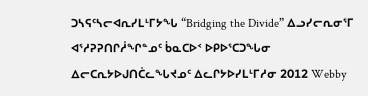ᑐᓴᕋᑦᓴᓕᐊᕆᓯᒪᒻᒥᔭᖓ “Bridging the Divide” ᐃᓗᓯᓕᕆᓂᕐᒥ ᐊᕐᓱᕈᕈᑎᒋᓲᖏᓐᓄᑦ ᑳᓇᑕᐅᑉ ᐅᑭᐅᕐᑕᑐᖓᓂ ᐃᓕᑕᕆᔭᐅᒍᑎᑖᓚᖓᔪᓄᑦ ᐃᓚᒋᔭᐅᓯᒪᒻᒥᓱᓂ 2012 Webby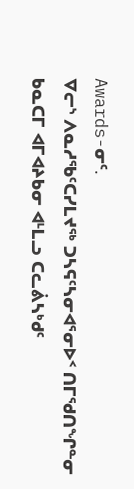Awards-ᓂᑦ.
ᐁᓕᔅ ᐱᓇᓱᖃᑦᑕᓯᒪᔪᖅ ᑐᓴᕋᑦᓴᓂᐊᕐᓂᐅᑉ ᑎᒥᖁᑎᖏᓐᓂ ᑲᓇᑕᒥ ᐊᒥᐊᔨᑲᓂ ᐊᒻᒪᓗ ᑕᓚᕖᓴᒃᑯᑦ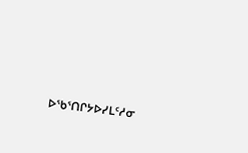ᐅᖃᕐᑎᒋᔭᐅᓯᒪᑦᓱᓂ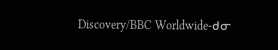Discovery/BBC Worldwide-ᑯᓂ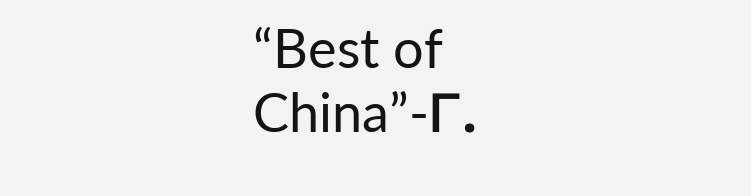“Best of China”-ᒥ.